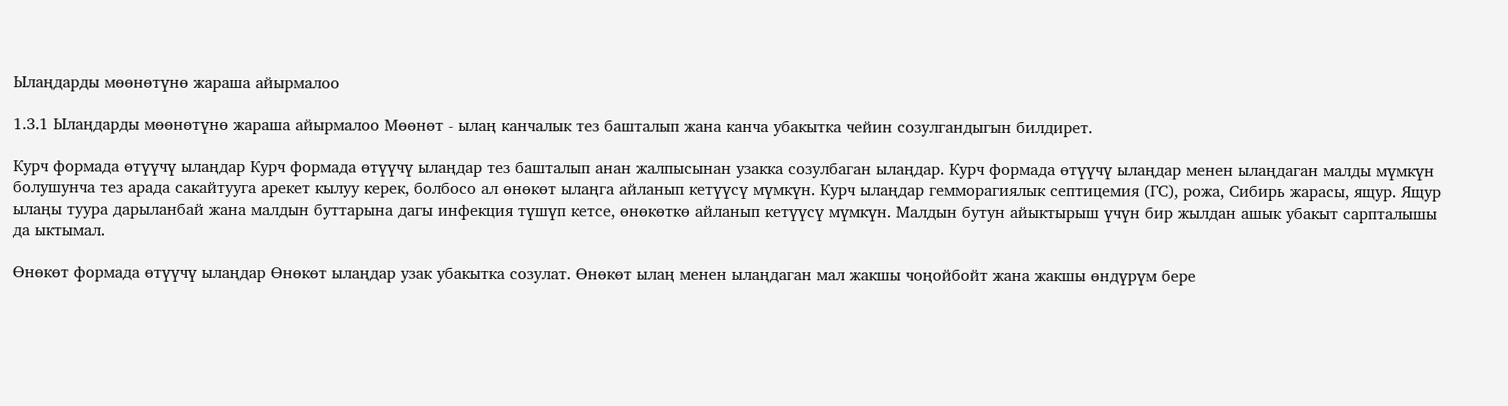Ылаңдарды мөөнөтүнө жараша айырмалоо

1.3.1 Ылаңдарды мөөнөтүнө жараша айырмалоо Мөөнөт - ылаң канчалык тез башталып жана канча убакытка чейин созулгандыгын билдирет.

Курч формада өтүүчү ылаңдар Курч формада өтүүчү ылаңдар тез башталып анан жалпысынан узакка созулбаган ылаңдар. Курч формада өтүүчү ылаңдар менен ылаңдаган малды мүмкүн болушунча тез арада сакайтууга арекет кылуу керек, болбосо ал өнөкөт ылаңга айланып кетүүсү мүмкүн. Курч ылаңдар гемморагиялык септицемия (ГС), рожа, Сибирь жарасы, ящур. Ящур ылаңы туура дарыланбай жана малдын буттарына дагы инфекция түшүп кетсе, өнөкөткө айланып кетүүсү мүмкүн. Малдын бутун айыктырыш үчүн бир жылдан ашык убакыт сарпталышы да ыктымал.

Өнөкөт формада өтүүчү ылаңдар Өнөкөт ылаңдар узак убакытка созулат. Өнөкөт ылаң менен ылаңдаган мал жакшы чоңойбойт жана жакшы өндүрүм бере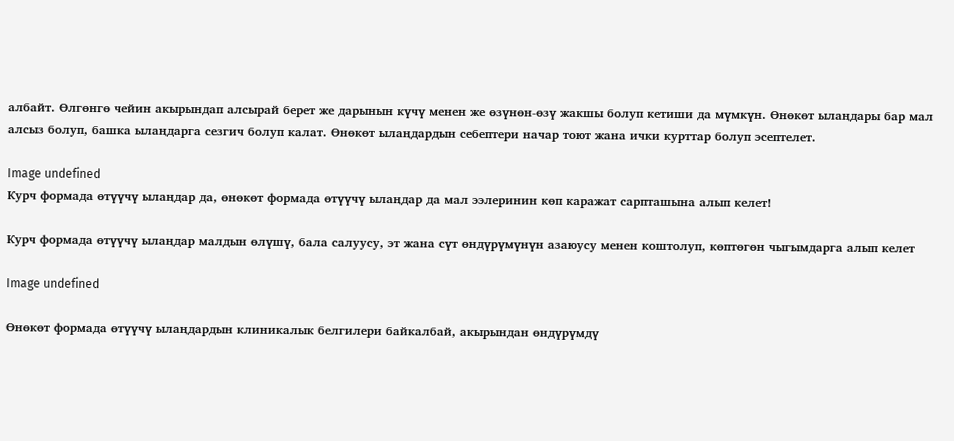албайт. Өлгөнгө чейин акырындап алсырай берет же дарынын күчү менен же өзүнөн-өзү жакшы болуп кетиши да мүмкүн. Өнөкөт ылаңдары бар мал алсыз болуп, башка ылаңдарга сезгич болуп калат. Өнөкөт ылаңдардын себептери начар тоют жана ички курттар болуп эсептелет.

Image undefined
Курч формада өтүүчү ылаңдар да, өнөкөт формада өтүүчү ылаңдар да мал ээлеринин көп каражат сарпташына алып келет!

Курч формада өтүүчү ылаңдар малдын өлүшү, бала салуусу, эт жана сүт өндүрүмүнүн азаюусу менен коштолуп, көптөгөн чыгымдарга алып келет

Image undefined

Өнөкөт формада өтүүчү ылаңдардын клиникалык белгилери байкалбай, акырындан өндүрүмдү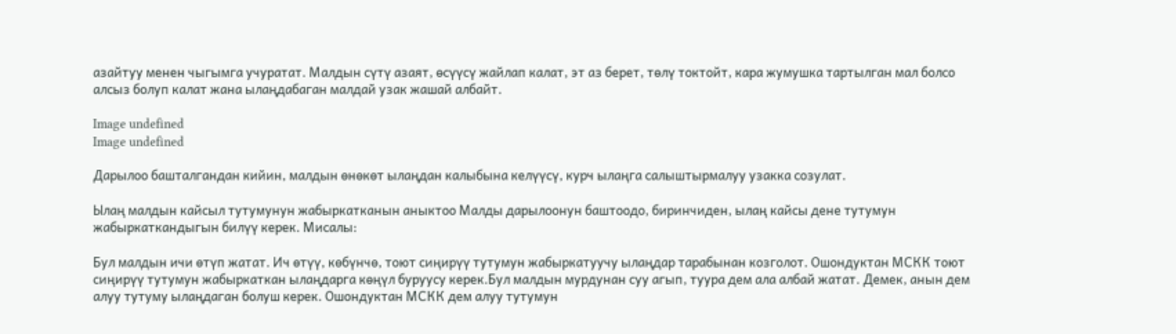азайтуу менен чыгымга учуратат. Малдын сүтү азаят, өсүүсү жайлап калат, эт аз берет, төлү токтойт, кара жумушка тартылган мал болсо алсыз болуп калат жана ылаңдабаган малдай узак жашай албайт.

Image undefined
Image undefined

Дарылоо башталгандан кийин, малдын өнөкөт ылаңдан калыбына келүүсү, курч ылаңга салыштырмалуу узакка созулат.

Ылаң малдын кайсыл тутумунун жабыркатканын аныктоо Малды дарылоонун баштоодо, биринчиден, ылаң кайсы дене тутумун жабыркаткандыгын билүү керек. Мисалы:

Бул малдын ичи өтүп жатат. Ич өтүү, көбүнчө, тоют сиңирүү тутумун жабыркатуучу ылаңдар тарабынан козголот. Ошондуктан МСКК тоют сиңирүү тутумун жабыркаткан ылаңдарга көңүл буруусу керек.Бул малдын мурдунан суу агып, туура дем ала албай жатат. Демек, анын дем алуу тутуму ылаңдаган болуш керек. Ошондуктан МСКК дем алуу тутумун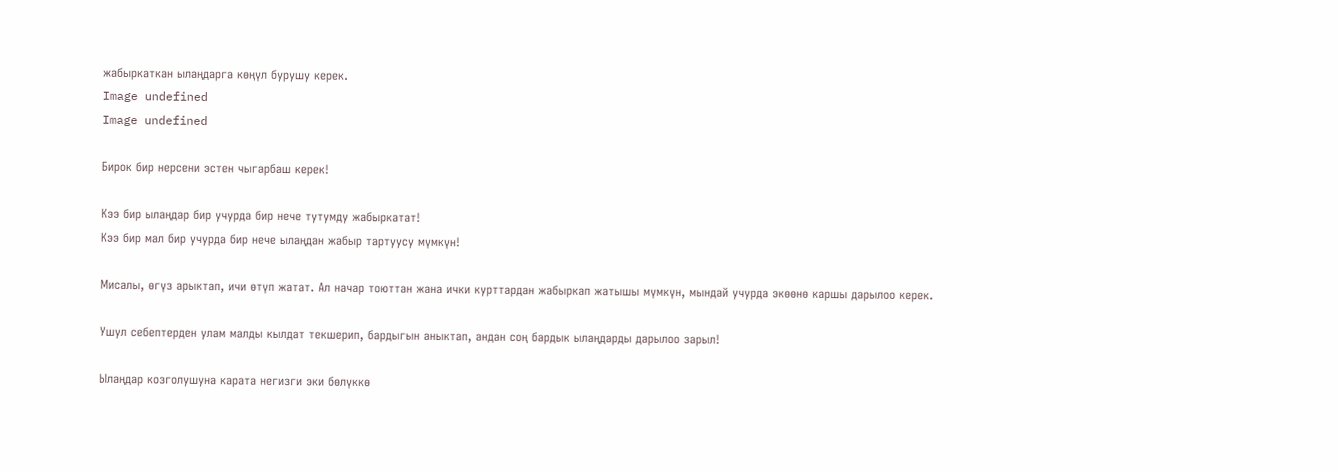жабыркаткан ылаңдарга көңүл бурушу керек.
Image undefined
Image undefined

Бирок бир нерсени эстен чыгарбаш керек!

Кээ бир ылаңдар бир учурда бир нече тутумду жабыркатат!
Кээ бир мал бир учурда бир нече ылаңдан жабыр тартуусу мүмкүн!

Мисалы, өгүз арыктап, ичи өтүп жатат. Ал начар тоюттан жана ички курттардан жабыркап жатышы мүмкүн, мындай учурда экөөнө каршы дарылоо керек.

Ушул себептерден улам малды кылдат текшерип, бардыгын аныктап, андан соң бардык ылаңдарды дарылоо зарыл!

Ылаңдар козголушуна карата негизги эки бөлүккө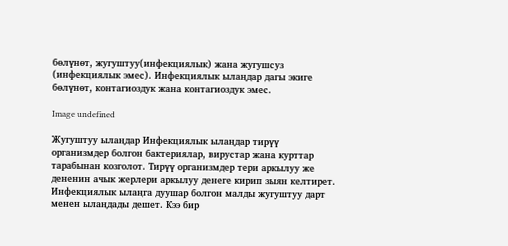бөлүнөт, жугуштуу(инфекциялык) жана жугушсуз (инфекциялык эмес). Инфекциялык ылаңдар дагы экиге бөлүнөт, контагиоздук жана контагиоздук эмес.

Image undefined

Жугуштуу ылаңдар Инфекциялык ылаңдар тирүү организмдер болгон бактериялар, вирустар жана курттар тарабынан козголот. Тирүү организмдер тери аркылуу же дененин ачык жерлери аркылуу денеге кирип зыян келтирет. Инфекциялык ылаңга дуушар болгон малды жугуштуу дарт менен ылаңдады дешет. Кээ бир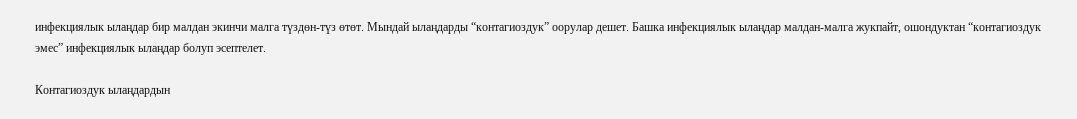инфекциялык ылаңдар бир малдан экинчи малга түздөн-түз өтөт. Мындай ылаңдарды “контагиоздук” оорулар дешет. Башка инфекциялык ылаңдар малдан-малга жукпайт, ошондуктан “контагиоздук эмес” инфекциялык ылаңдар болуп эсептелет.

Контагиоздук ылаңдардын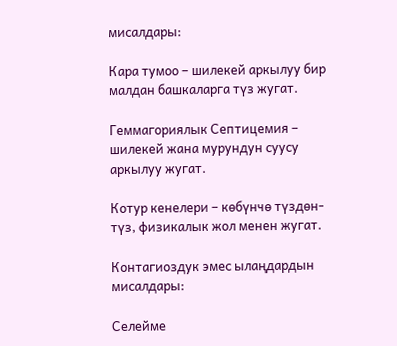мисалдары:

Кара тумоо – шилекей аркылуу бир малдан башкаларга түз жугат.

Геммагориялык Септицемия – шилекей жана мурундун суусу аркылуу жугат.

Котур кенелери – көбүнчө түздөн-түз, физикалык жол менен жугат.

Контагиоздук эмес ылаңдардын мисалдары:

Селейме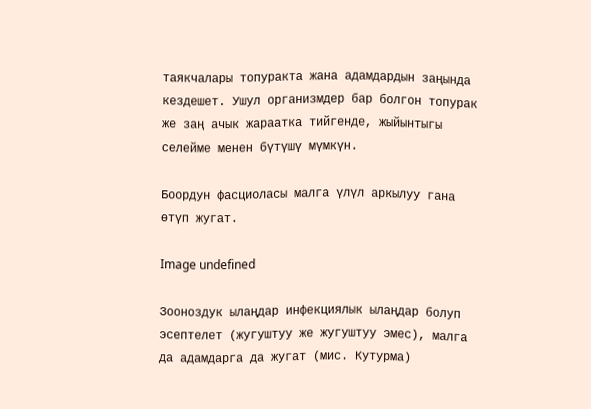таякчалары топуракта жана адамдардын заңында кездешет. Ушул организмдер бар болгон топурак же заң ачык жараатка тийгенде, жыйынтыгы селейме менен бүтүшү мүмкүн.

Боордун фасциоласы малга үлүл аркылуу гана өтүп жугат.

Image undefined

Зооноздук ылаңдар инфекциялык ылаңдар болуп эсептелет (жугуштуу же жугуштуу эмес), малга да адамдарга да жугат (мис. Кутурма)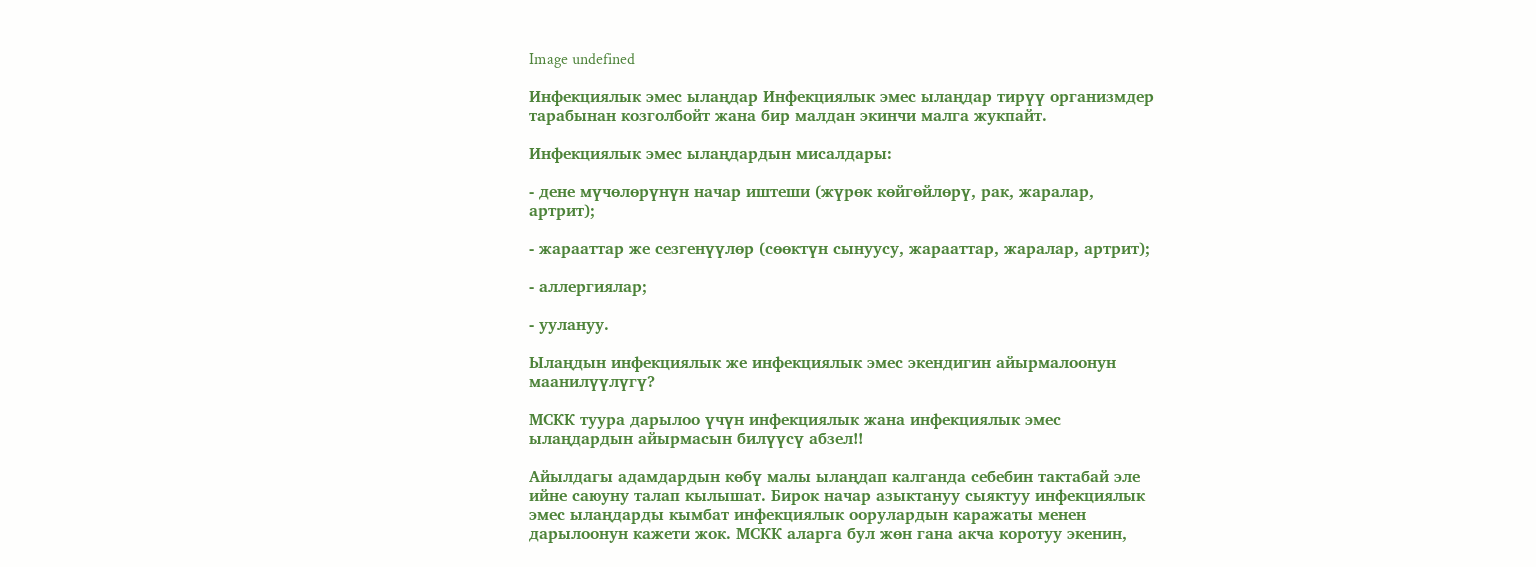Image undefined

Инфекциялык эмес ылаңдар Инфекциялык эмес ылаңдар тирүү организмдер тарабынан козголбойт жана бир малдан экинчи малга жукпайт.

Инфекциялык эмес ылаңдардын мисалдары:

- дене мүчөлөрүнүн начар иштеши (жүрөк көйгөйлөрү, рак, жаралар, артрит);

- жарааттар же сезгенүүлөр (сөөктүн сынуусу, жарааттар, жаралар, артрит);

- аллергиялар;

- уулануу.

Ылаңдын инфекциялык же инфекциялык эмес экендигин айырмалоонун маанилүүлүгү?

МСКК туура дарылоо үчүн инфекциялык жана инфекциялык эмес ылаңдардын айырмасын билүүсү абзел!!

Айылдагы адамдардын көбү малы ылаңдап калганда себебин тактабай эле ийне саюуну талап кылышат. Бирок начар азыктануу сыяктуу инфекциялык эмес ылаңдарды кымбат инфекциялык оорулардын каражаты менен дарылоонун кажети жок. МСКК аларга бул жөн гана акча коротуу экенин,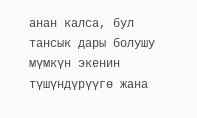анан калса, бул тансык дары болушу мүмкүн экенин түшүндүрүүгө жана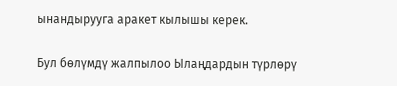ынандырууга аракет кылышы керек.

Бул бөлүмдү жалпылоо Ылаңдардын түрлөрү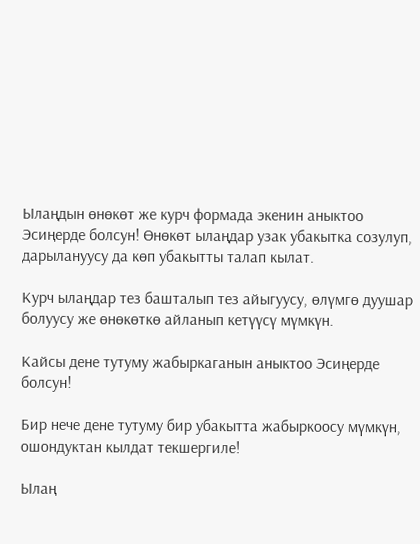Ылаңдын өнөкөт же курч формада экенин аныктоо Эсиңерде болсун! Өнөкөт ылаңдар узак убакытка созулуп, дарылануусу да көп убакытты талап кылат.

Курч ылаңдар тез башталып тез айыгуусу, өлүмгө дуушар болуусу же өнөкөткө айланып кетүүсү мүмкүн.

Кайсы дене тутуму жабыркаганын аныктоо Эсиңерде болсун!

Бир нече дене тутуму бир убакытта жабыркоосу мүмкүн, ошондуктан кылдат текшергиле!

Ылаң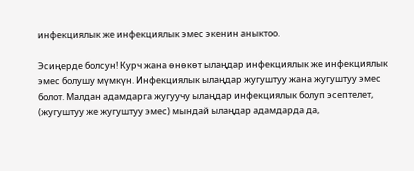инфекциялык же инфекциялык эмес экенин аныктоо.

Эсиңерде болсун! Курч жана өнөкөт ылаңдар инфекциялык же инфекциялык эмес болушу мүмкүн. Инфекциялык ылаңдар жугуштуу жана жугуштуу эмес болот. Малдан адамдарга жугуучу ылаңдар инфекциялык болуп эсептелет, (жугуштуу же жугуштуу эмес) мындай ылаңдар адамдарда да,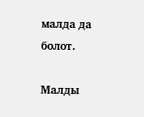малда да болот.

Малды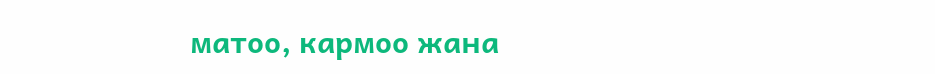матоо, кармоо жана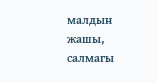малдын жашы, салмагы